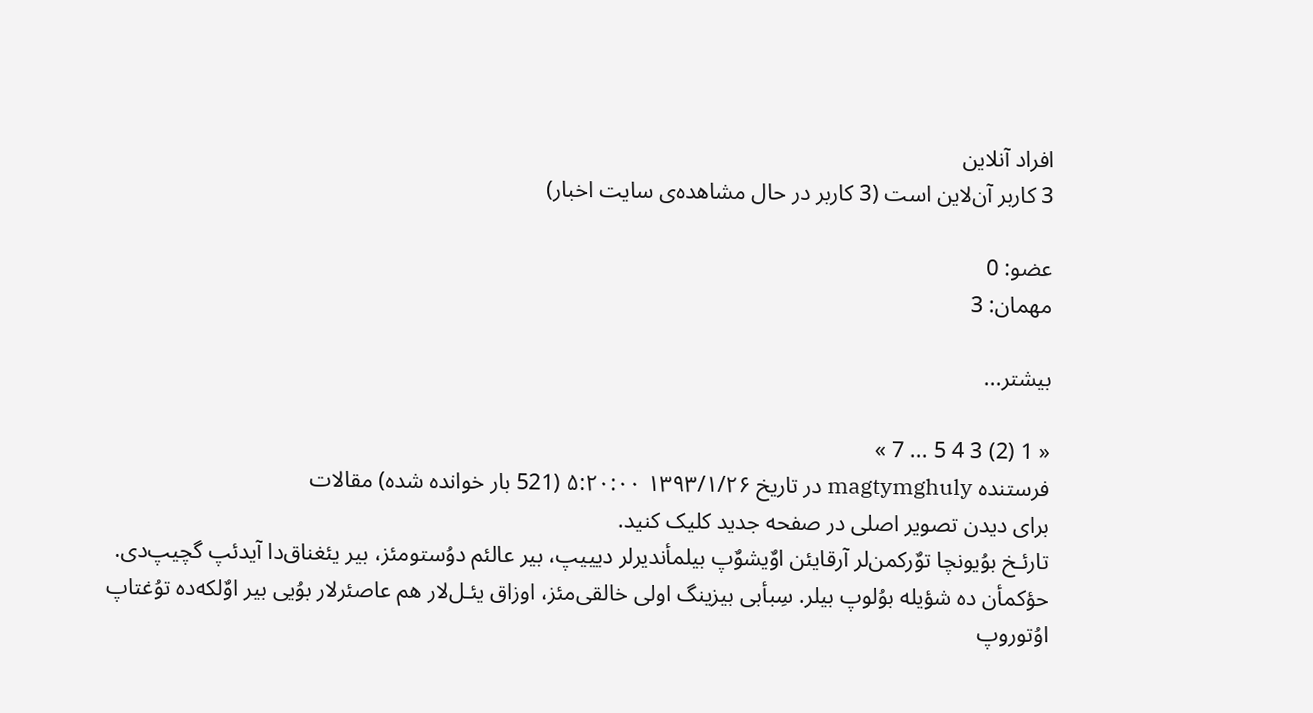افراد آنلاین
3 کاربر آن‌لاين است (3 کاربر در حال مشاهده‌ی سایت اخبار)

عضو: 0
مهمان: 3

بیشتر...

« 1 (2) 3 4 5 ... 7 »
فرستنده magtymghuly در تاريخ ۱۳۹۳/۱/۲۶ ۵:۲۰:۰۰ (521 بار خوانده شده) مقالات
برای دیدن تصویر اصلی در صفحه جدید کلیک کنید.
تارئـخ بوُیونچا توٌرکمن‌لر آرقایئن اوٌیشوٌپ بیلمأندیرلر دیییپ، بیر عالئم دوُستومئز، بیر یئغناق‌دا آیدئپ گچیپ‌دی. حؤکمأن ده شؤیله بوُلوپ بیلر. سِبأبی بیزینگ اولی خالقی‌مئز، اوزاق یئـل‌لار هم عاصئرلار بوُیی بیر اوٌلکه‌ده توُغتاپ اوُتوروپ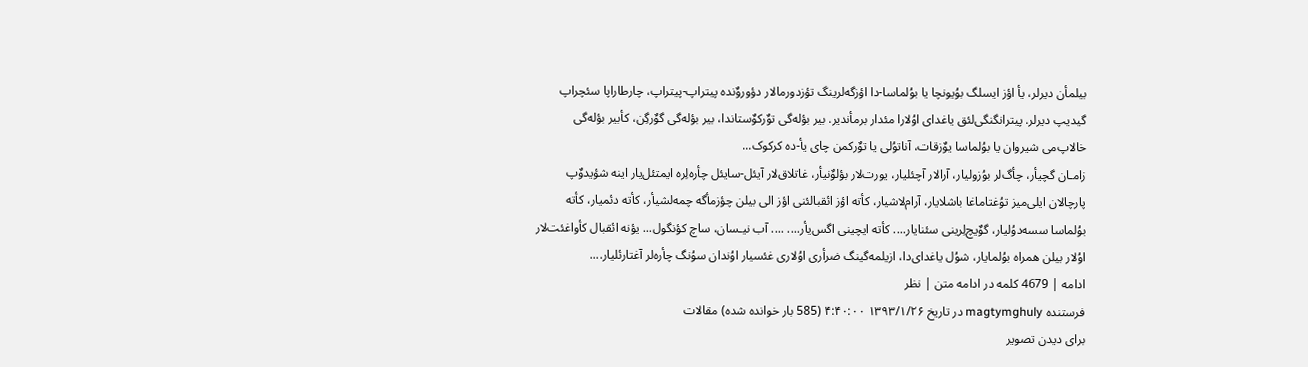بیلمأن دیرلر، یأ اؤز ایسلگ بوُیونچا یا بوُلماسا-دا اؤزگه‌لرینگ تؤزدورمالار دؤوروٌنده پیتراپ-پیتراپ، چارطاراپا سئچراپ گیدیپ دیرلر. پیترانگنگی‌لئق یاغدای اوُلارا مئدار برمأندیر. بیر بؤله‌گی توٌرکوٌستاندا، بیر بؤله‌گی گوٌرگِن، کأبیر بؤله‌گی خالاپ‌می شیروان یا بوُلماسا یوٌزقات، آناتوُلی یا توٌرکمن چای یأ-ده کرکوک...
زامـان گچیأر، چأگ‌لر بوُزولیار، آرالار آچئلیار، یورت‌‌لار بؤلوٌنیأر، غاتلاق‌لار آیئل-سایئل چأره‌لِره ایمتئل‌یار اینه شؤیدوٌپ پارچالان ایلی‌میز توُغتاماغا باشلایار، آرام‌لاشیار، کأ‌ته اؤز ائقبالئنی اؤز الی بیلن چؤزمأگه چمه‌لشیأر، کأته دئمیار، کأته بوُلماسا سسه‌دوُلیار، گوٌیچ‌لِرینی سئنایار.... کأته ایچینی اگس‌یأر.... .... آب نیـسان، ساچ کؤنگول... یؤنه ائقبال کأواغئت‌لار اوُلار بیلن همراه بوُلمایار، شوُل یاغدای‌دا، ازیلمه‌گینگ ضرأری اوُلاری غئسیار اوُندان سوُنگ چأره‌لر آغتارئلیار....
ادامه | 4679 کلمه در ادامه متن | نظر
فرستنده magtymghuly در تاريخ ۱۳۹۳/۱/۲۶ ۴:۴۰:۰۰ (585 بار خوانده شده) مقالات
برای دیدن تصویر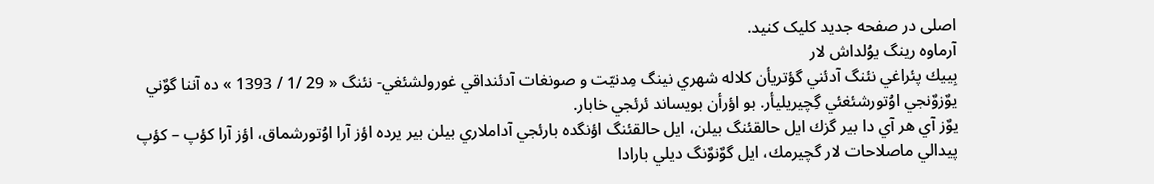اصلی در صفحه جدید کلیک کنید.
آرماوه رينگ يوُلداش لار
بِييك پئراغي نئنگ آدئني گؤتريأن كلاله شهري نينگ مِدنيّت و صونغات آدئنداقي غورولشئغي- نئنگ « 29 /1 / 1393 » ده آننا گوٌني يوٌزوٌنجي اوُتورشئغئي گِچيريليأر. بو اؤرأن بويساند ئرئجي خابار.
يوٌز آي هر آي دا بير گزك ايل حالقئنگ بيلن، ايل حالقئنگ اؤنگده بارئجي آداملاري بيلن بير يرده اؤز آرا اوُتورشماق، اؤز آرا كؤپ – كؤپ پيدالي ماصلاحات لار گچيرمك، ايل گوٌنوٌنگ ديلي بارادا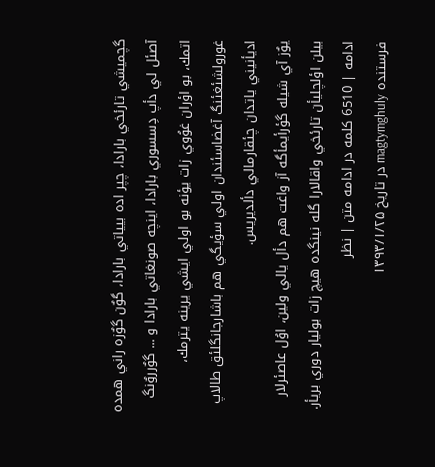گچميشي تارئخي بارادا، چپر اده بيياتي بارادا، گوٌن گوٌزه راني همده آصئل لي دأپ دِسسوري بارادا، اينچه صونغاتي بارادا و ... گوٌرروٌنگ اتمك، بو اؤران غوُوي زات يؤنه بو اولي ايشي يرينه يترمك، غورولشئغئنگ آغضاسئندان اولي سؤيگي هم باشارجانگلئق طالاپ اديأنيني ياتدان چئقارمالي دألديريس.
يوٌز آي شيله گؤرأيمأگه آز واغت هم دأل يالي ولين، اوُل عاصئرلار بيلن اؤلچليأن تارئخي واقالارا گله نينگده هيچ زات بوليار دوري بريأر.
ادامه | 6510 کلمه در ادامه متن | نظر
فرستنده magtymghuly در تاريخ ۱۳۹۳/۱/۲۵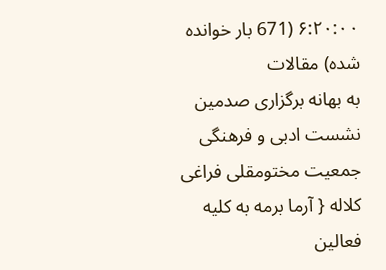۶:۲۰:۰۰ (671 بار خوانده شده) مقالات
به بهانه برگزاری صدمین نشست ادبی و فرهنگی جمعیت مختومقلی فراغی کلاله { آرما برمه به کلیه فعالین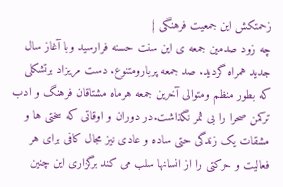زحمتکش این جمعیت فرهنگی }
چه زود صدمین جمعه ی این سنت حسنه فرارسید وبا آغاز سال جدید همراه گردید. صد جمعه پربارومتنوع. دست مریزاد برتشکلی که بطور منظم ومتوالی آخرین جمعه هرماه مشتاقان فرهنگ و ادب ترکمن صحرا را بی ثمر نگذاشت.در دوران و اوقاتی که سختی ها و مشقات یک زندگی حتی ساده و عادی نیز مجال کافی برای هر فعالیت و حرکتی را از انسانها سلب می کند برگزاری این چنین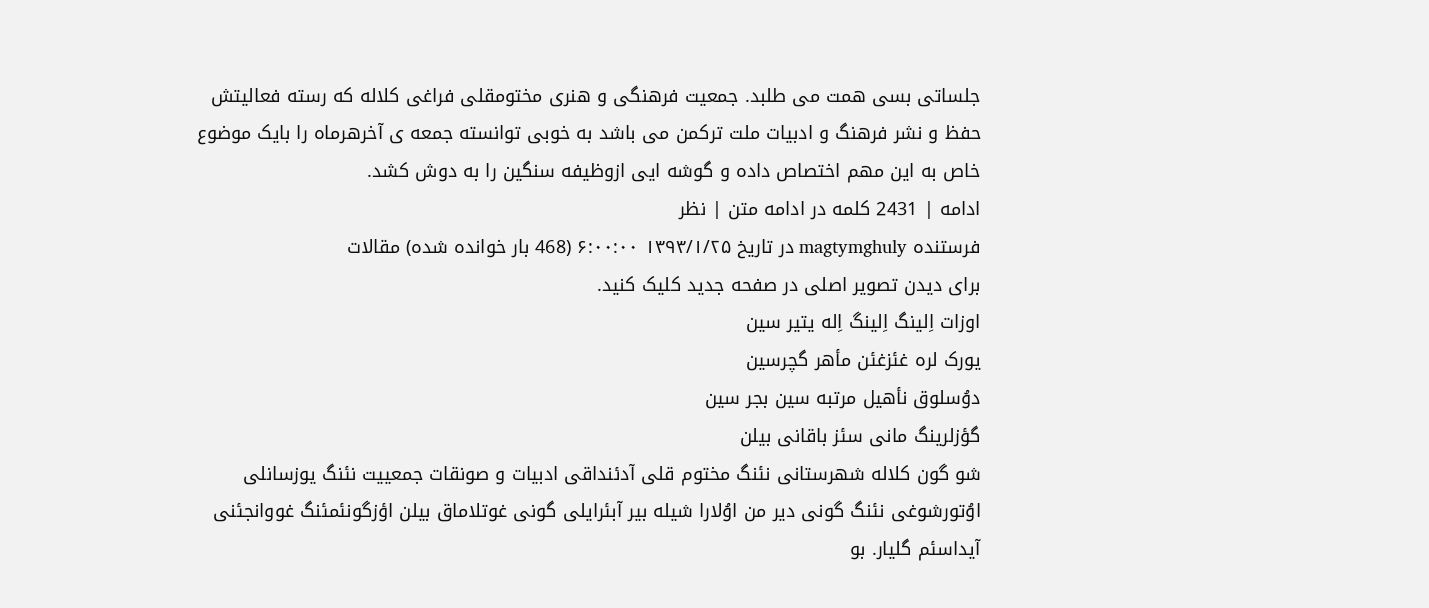جلساتی بسی همت می طلبد. جمعیت فرهنگی و هنری مختومقلی فراغی کلاله که رسته فعالیتش حفظ و نشر فرهنگ و ادبیات ملت ترکمن می باشد به خوبی توانسته جمعه ی آخرهرماه را بایک موضوع خاص به این مهم اختصاص داده و گوشه ایی ازوظیفه سنگین را به دوش کشد.
ادامه | 2431 کلمه در ادامه متن | نظر
فرستنده magtymghuly در تاريخ ۱۳۹۳/۱/۲۵ ۶:۰۰:۰۰ (468 بار خوانده شده) مقالات
برای دیدن تصویر اصلی در صفحه جدید کلیک کنید.
اوزات اِلینگ اِلینگ اِله یتیر سین
یورک لره غئزغئن مأهر گچرسین
دوُسلوق نأهیل مرتبه سین بجر سین
گؤزلرینگ مانی سئز باقانی بیلن
شو گون کلاله شهرستانی نئنگ مختوم قلی آدئنداقی ادبیات و صونقات جمعییت نئنگ یوزسانلی اوُتورشوغی نئنگ گونی دیر من اوُلارا شیله بیر آبئرایلی گونی غوتلاماق بیلن اؤزگونئمئنگ غووانجئنی آیداسئم گلیار. بو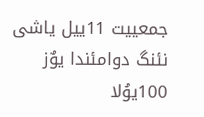جمعییت 11ییل یاشی نئنگ دوامئندا یوٌز 100یوُلا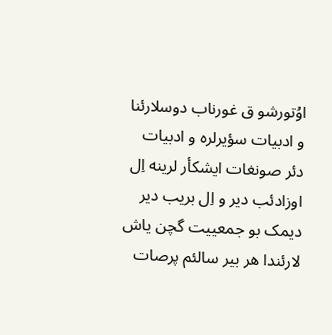اوُتورشو ق غورناب دوسلارئنا و ادبیات سؤیرلره و ادبیات دئر صونغات ایشکأر لرینه اِل اوزادئب دیر و اِل بریب دیر دیمک بو جمعییت گچن یاش لارئندا هر بیر سالئم پرصات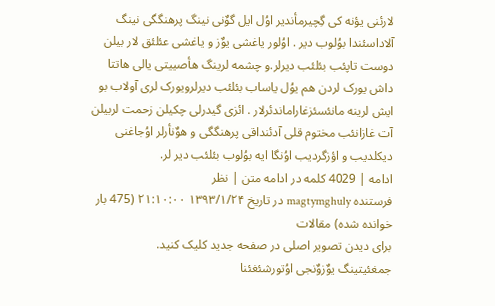لارئنی یؤنه کی گِچیرمأندیر اوُل ایل گوٌنی نینگ پرهنگگی نینگ آلاداسئندا بوُلوب دیر . اوُلور یاغشی یوٌز و یاغشی عئلئق لار بیلن دوست تاپئب بئلئب دیرلر.و چشمه لرینگ هأصییتی یالی هاتتا داش یورک لردن هم یوُل یاساب بئلئب دیرلرویورک لری آولاب بو ایش لرینه مانئسئزغاراماندئرلار . ائزی گیدرلی چکیلن زحمت لربیلن آت غازانئب مختوم قلی آدئنداقی پرهنگگی و هوٌنأرلر اوُجاغنی دیکلدیب و اؤزگردیب اوُنگا ایه بوُلوب بئلئب دیر لر.
ادامه | 4029 کلمه در ادامه متن | نظر
فرستنده magtymghuly در تاريخ ۱۳۹۳/۱/۲۴ ۲۱:۱۰:۰۰ (475 بار خوانده شده) مقالات
برای دیدن تصویر اصلی در صفحه جدید کلیک کنید.
جمغئيتينگ يوٌزوٌنجی اوُتورشئغئنا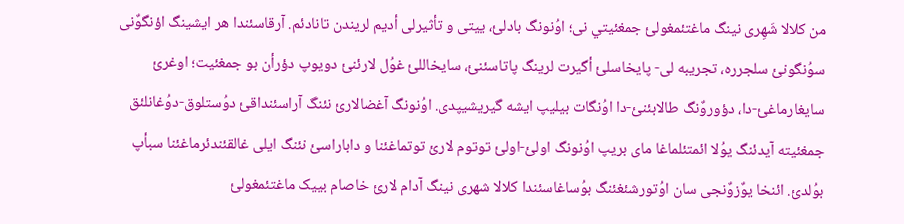من کلالا شَهِری نينگ ماغتئمغولئ جمغئيتي نی؛ اوُنونگ بادلئ، ييتی و تأثيرلی أديم لريندن تانادئم. آرقاسئندا هر ايشينگ اؤنگوٌنی سوُنگونئ سلجرره، تجريبه لی- پايخاسلئ أگيرت لرينگ پاتاسئنئ، سايخاللئ غوُل لارئنئ دويوپ دؤرأن بو جمغئيت؛ اوغرئ سايغارماغئ-دا، دؤوروٌنگ طالابئنئ-دا اوُنگات بيليپ ايشه گيريشيپدی. اوُنونگ آغضالارئ نئنگ آراسئنداقئ دوُستلوق-دوُغانلئق جمغئيته آيدئنگ يوُلا ائمتئلماغا مای بريپ اوُنونگ اولئ-اولئ توتوم لارئ توتماغئنا و داباراسئ نئنگ ايلی غالقئندئرماغئنا سبأپ بوُلدئ. ائنخا يوٌزوٌنجی سان اوُتورشئغئنگ بوُساغاسئندا کلالا شهری نينگ آدام لارئ خاصام بييک ماغتئمغولئ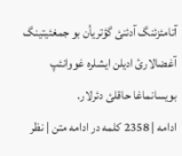آتامئزئنگ آدئنئ گؤتريأن بو جمغئيتينگ آغضالارئ اديلن ايشلره غووانئپ بويسانماغا حاقلئ دئرلار.
ادامه | 2358 کلمه در ادامه متن | نظر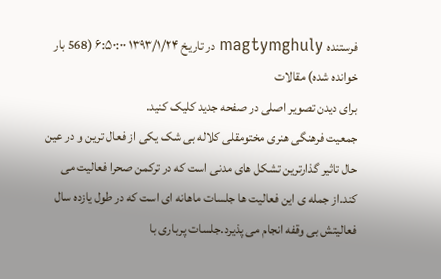فرستنده magtymghuly در تاريخ ۱۳۹۳/۱/۲۴ ۶:۵۰:۰۰ (568 بار خوانده شده) مقالات
برای دیدن تصویر اصلی در صفحه جدید کلیک کنید.
جمعیت فرهنگی هنری مختومقلی کلاله بی شک یکی از فعال ترین و در عین حال تاثیر گذارترین تشکل های مدنی است که در ترکمن صحرا فعالیت می کند.از جمله ی این فعالیت ها جلسات ماهانه ای است که در طول یازده سال فعالیتش بی وقفه انجام می پذیرد.جلسات پرباری با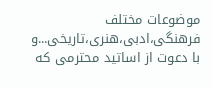موضوعات مختلف فرهنگی،ادبی،هنری،تاریخی...و با دعوت از اساتید محترمی که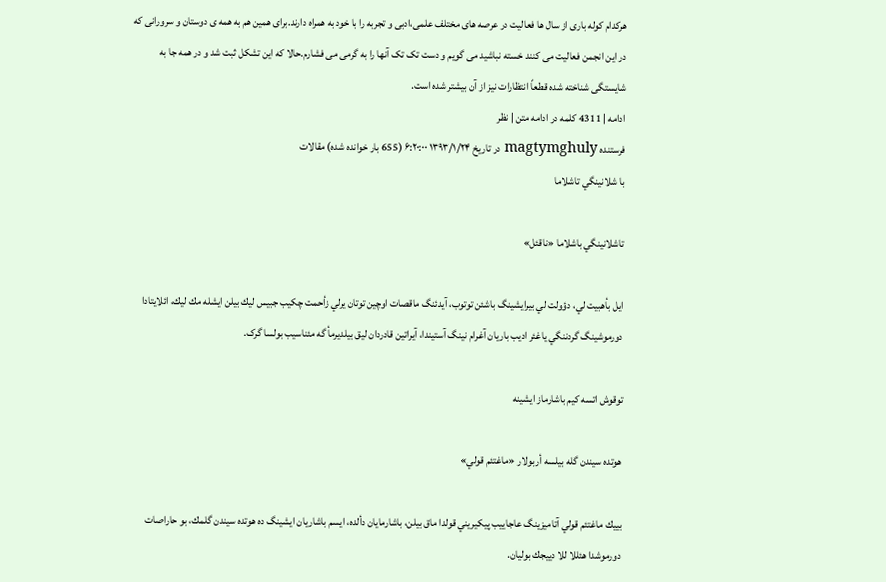هرکدام کوله باری از سال ها فعالیت در عرصه های مختلف علمی،ادبی و تجربه را با خود به همراه دارند.برای همین هم به همه ی دوستان و سرورانی که در این انجمن فعالیت می کنند خسته نباشید می گویم و دست تک تک آنها را به گرمی می فشارم.حالا که این تشکل ثبت شد و در همه جا به شایستگی شناخته شده قطعاً انتظارات نیز از آن بیشتر شده است.
ادامه | 4311 کلمه در ادامه متن | نظر
فرستنده magtymghuly در تاريخ ۱۳۹۳/۱/۲۴ ۶:۲۰:۰۰ (655 بار خوانده شده) مقالات
با شلانينگي تاشلاما

تاشلانينگي باشلاما «ناقئل»

ايل بأهبيت لي، دؤولت لي بيرايشينگ باشئن توتوب، آيدئنگ ماقصات اوچين توتان يرلي زأحمت چكيب جبيس ليك بيلن ايشله مك ليك، ائلايتادا دورموشينگ گردننگي ياغئر اديب باريان آغرام نينگ آستيندا، آيراتين قادردان ليق بيلديرمأ گه مئناسيب بولسا گرک.

توقوش اتسه كيم باشارماز ايشينه

هوتده سيندن گله بيلسه أربولار «ماغتئم قولي»

بييك ماغتئم قولي آتاميزينگ عاجاييب پيكيريني قولدا ماق بيلن، باشارمايان دألده، ايسم باشاريان ايشينگ ده هوتده سيندن گلمك، بو حاراصات دورموشدا هئللا للا دييجك بوليان.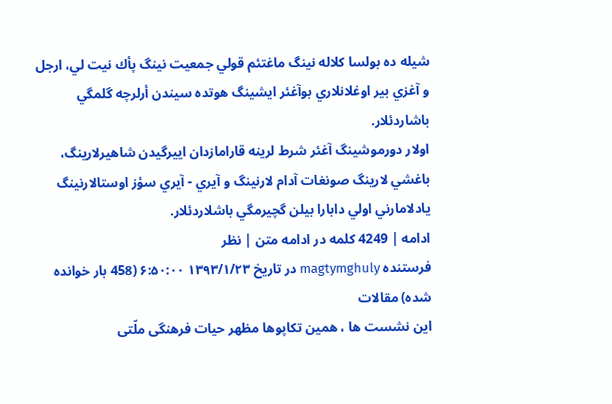شيله ده بولسا كلاله نينگ ماغتئم قولي جمعيت نينگ پأك نيت لي، ارجل و آغزي بير اوغلانلاري بوآغئر ايشينگ هوتده سيندن أرلرچه گلمگي باشاردئلار.
اولار دورموشينگ آغئر شرط لرينه قارامازدان ایيرگيدن شاهيرلارينگ، باغشي لارينگ صونغات آدام لارنينگ و آيري - آيري سؤز اوستالارنينگ يادلامارني اولي دابارا بيلن گچيرمگي باشلاردئلار.
ادامه | 4249 کلمه در ادامه متن | نظر
فرستنده magtymghuly در تاريخ ۱۳۹۳/۱/۲۳ ۶:۵۰:۰۰ (458 بار خوانده شده) مقالات
این نشست ها ، همین تکاپوها مظهر حیات فرهنگی ملّتی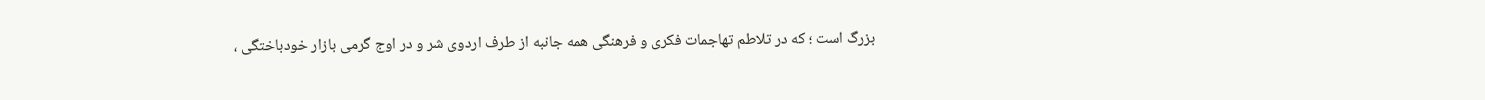بزرگ است ؛ که در تلاطم تهاجمات فکری و فرهنگی همه جانبه از طرف اردوی شر و در اوج گرمی بازار خودباختگی ،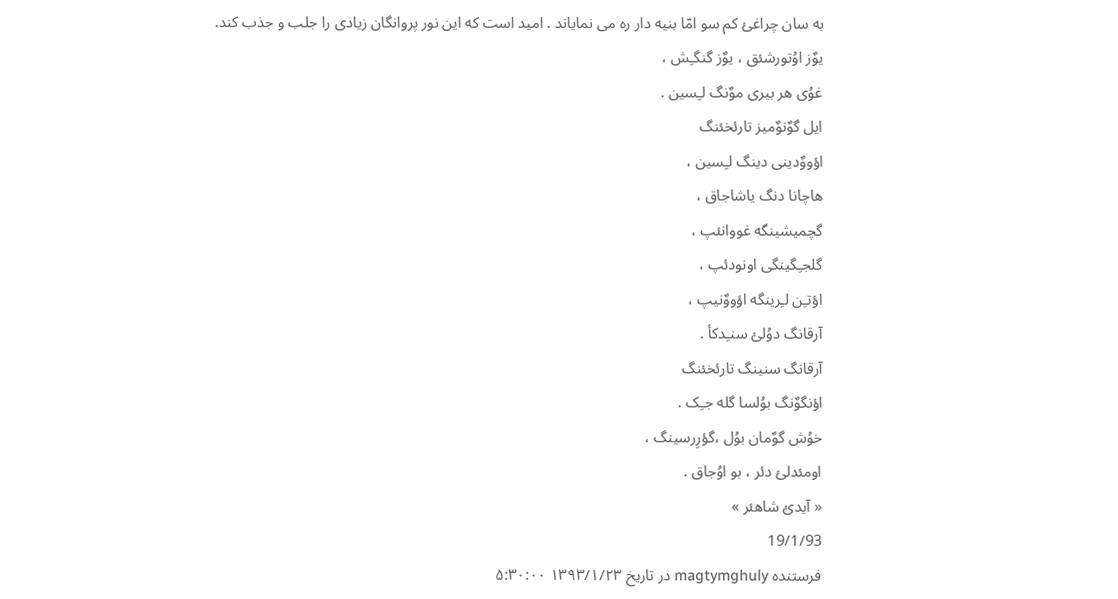به سان چراغئ کم سو امّا بنیه دار ره می نمایاند . امید است که این نور پروانگان زیادی را جلب و جذب کند.
یوٌز اوُتورشئق ، یوٌز گنگـِش ،
غوُی هر بیری موٌنگ لـِسین .
ایل گوٌنوٌمیز تارئخئنگ
اؤووٌدینی دینگ لـِسین ،
هاچانا دنگ یاشاجاق ،
گچمیشینگه غووانئپ ،
گلجـِگینگی اونودئپ ،
اؤتـِن لـِرینگه اؤووٌنیپ ،
آرقانگ دوُلئ سنـِدکأ .
آرقانگ سنینگ تارئخئنگ
اؤنگوٌنگ بوُلسا گله جـِک .
خوُش گوٌمان بوُل ،گؤرِرسینگ ،
اومئدلئ دئر ، بو اوُجاق .
« آیدئ شاهئر »
19/1/93
فرستنده magtymghuly در تاريخ ۱۳۹۳/۱/۲۳ ۵:۳۰:۰۰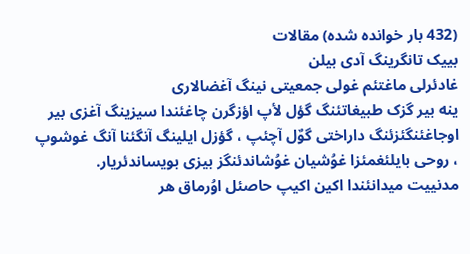(432 بار خوانده شده) مقالات
بییک تانگرینگ آدی بیلن
غادئرلی ماغتئم غولی جمعیتی نینگ آغضالاری
ینه بیر گزک طبیغاتئنگ گؤل لأپ اؤزگرن چاغئندا سیزینگ آغزی بیر اوجاغئنگئزئنگ داراختی گوٌل آچئپ ، گؤزل ایلینگ آنگئنا آنگ غوشوپ ، روحی بایلئغمئزا غوُشیان غوُشاندئنگز بیزی بویساندئریار.
مدنییت میدانئندا اکین اکیپ حاصئل اوُرماق هر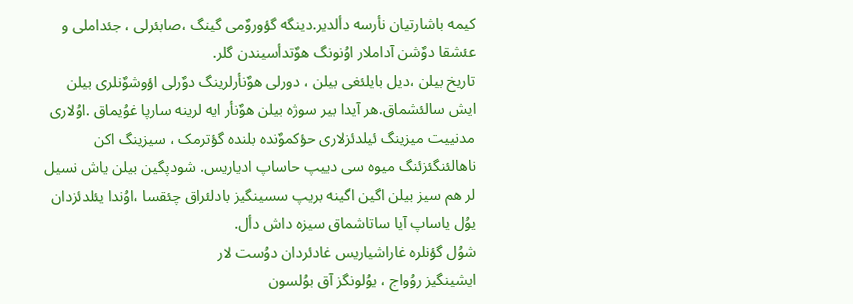کیمه باشارتیان نأرسه دألدیر.دینگه گؤوروٌمی گینگ ،صابئرلی ، جئداملی و عئشقا دوٌشن آداملار اوُنونگ هوٌتدأسیندن گلر.
تاریخ بیلن ،دیل بایلئغی بیلن ، دورلی هوٌنأرلرینگ دوٌرلی اؤوشوٌنلری بیلن ایش سالئشماق.هر آیدا بیر سوژه بیلن هوٌنأر ایه لرینه سارپا غوُیماق .اوُلاری مدنییت میزینگ ئیلدئزلاری حؤکموٌنده بلنده گؤترمک ، سیزینگ اکن ناهالئنگئزئنگ میوه سی دییپ حاساپ ادیاریس. شودپگین بیلن یاش نسیل لر هم سیز بیلن اگین اگینه بریپ سسینگیز بادلئراق چئقسا ،اوُندا یئلدئزدان یوُل یاساپ آیا ساتاشماق سیزه داش دأل.
شوُل گؤنلره غاراشیاریس غادئردان دوُست لار
ایشینگیز روُواج ، یوُلونگز آق بوُلسون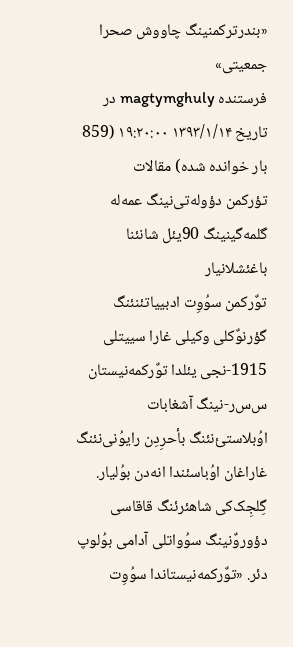«بندرترکمنینگ چاووش صحرا جمعیتی»
فرستنده magtymghuly در تاريخ ۱۳۹۳/۱/۱۴ ۱۹:۲۰:۰۰ (859 بار خوانده شده) مقالات
تؤرکمن دؤوله‌تی‌نینگ عمه‌له گلمه‌گینینگ 90یئل شانئنا باغئشلانیار
توٌرکمن سوُوِت ادبییاتئنئنگ گؤرنوٌکلی وکیلی غارا سییتلی 1915-نجی یئلدا توٌرکمه‌نیستان س‌س‌ر-نینگ آشغابات اوُبلاستئ‌نئنگ بأحرِدِن رایوُنی‌نئنگ غاراغان اوُباسئندا انه‌دن بوُلیار. گِلجِک‌کی شاهئرئنگ قاقاسی دؤوروٌنینگ سوُواتلی آدامی بوُلوپ دئر. «توٌرکمه‌نیستاندا سوُوِت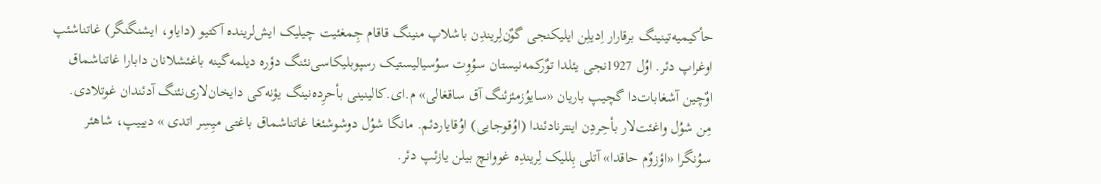حأکیمیه‌تینینگ برقارار اِدیلِن ایلیکنجی گوٌن‌لِریندِن باشلاپ منینگ قاقام جِمغئیت چیلیک ایش‌لرینده آکتیو (دایاو، ایشنگنگر) غاتناشئپ اوغراپ دئر. اوُل 1927نجی یئلدا توٌرکمه‌نیستان سوُوِت سوُسیالیستیک رسپوبلیکاسی‌نئنگ دؤره‌ دیلمه‌گینه باغئشلانان دابارا غاتناشماق اوٌچین آشغابات‌دا گچیپ باریان «سایوُزمئزئنگ آق ساقغالی» م.ای.کالینینی بأحرِده‌نینگ یؤنه‌کی دایخان‌لاری‌نئنگ آدئندان غوتلادی. مِن شوُل واغئت‌لار بأحِردِن اینترنادئندا (اوُقوجایی) اوُقایاردئم. مانگا شوُل دوشوشئغا غاتناشماق باغتی میِسِر اتدی » دیییپ، شاهئر سوُنگرا «اؤزوٌم حاقدا» آتلی بِللیک لِریندِه غووانچ بیلن یازئپ دئر.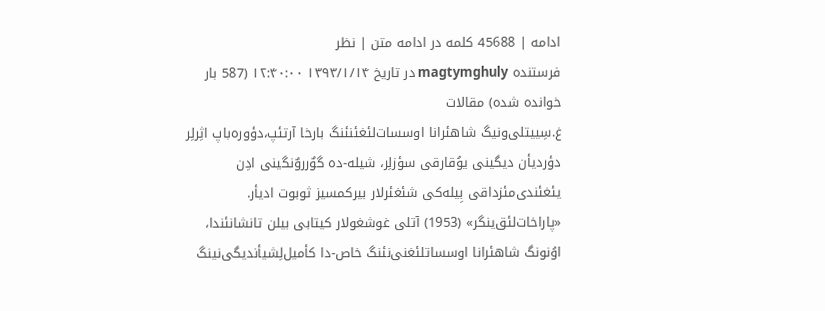ادامه | 45688 کلمه در ادامه متن | نظر
فرستنده magtymghuly در تاريخ ۱۳۹۳/۱/۱۴ ۱۲:۴۰:۰۰ (587 بار خوانده شده) مقالات
غ.سِییتلی‌ونیگ شاهئرانا اوسسات‌لئغئنئنگ بارخا آرتئپ،دؤوره‌باپ اثِرلِر دؤردیأن دیگینی یوُقارقی سؤزلِر، شیله-ده گوٌرروٌنگینی ادِن یئغئندی‌مئزداقی بِیله‌کی شئغئرلار بیرکمسیز ثوبوت ادیأر. «پاراخات‌لئق‌ینگر» (1953) آتلی غوشغولار کیتابی بیلن تانشانئندا، اوُنونگ شاهئرانا اوسساتلئغنی‌نئنگ خاص-دا کأمیل‌لِشیأندیگی‌نینگ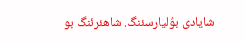شایادی بوُلیارسئنگ. شاهئرئنگ بو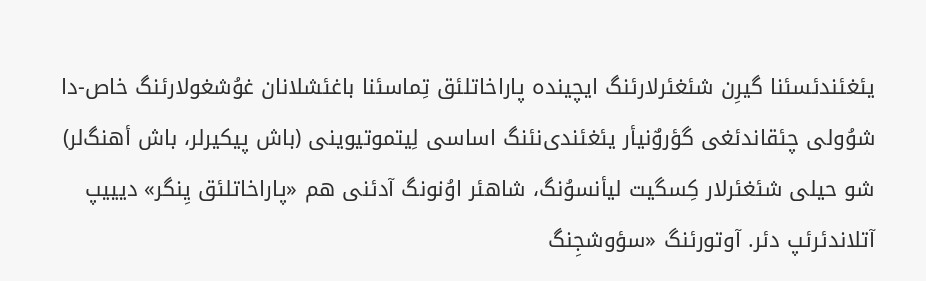یئغئندئسئنا گیرِن شئغئرلارئنگ ایچینده پاراخاتلئق تِماسئنا باغئشلانان غوُشغولارئنگ خاص-دا شوُولی چئقاندئغی گؤروٌنیأر یئغئندی‌نئنگ اساسی لِیتموتیوینی (باش پیکیرلر، باش أهنگ‌لر) شو حیلی شئغئرلار کِسگیت لیأنسوُنگ، شاهئر اوُنونگ آدئنی هم «پاراخاتلئق یِنگر» دیییپ آتلاندئرئپ دئر. آوتورئنگ «سؤوشجِنگ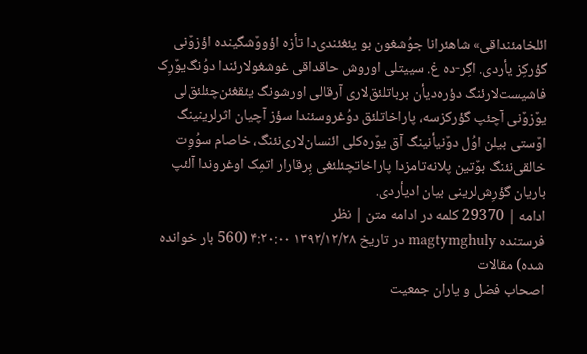ائلخامئنداقی» شاهئرانا جوُشغون بو یئغئندی‌دا تأزه اؤووٌشگینده اؤزوٌنی گؤرکِز یأردی. اگِر-ده غ. سییتلی‌ اوروش حاقداقی غوشغولارئندا دوُنگ‌یوٌرِک فاشیست‌لارئنگ دؤره‌دیأن برباتلئق‌لاری آرقالی اورشونگ یئقغئن‌چئلئق‌لی یوٌزوٌنی آچئپ گؤرکزسه، پاراخاتلئق دوُغروسئندا سؤز آچیان اثرلرینینگ اوٌستی بیلن اوُل دوٌنیأنینگ آق یوٌره‌کلی ائنسان‌لاری‌نئنگ، خاصام سوُوِت خالقی‌نئنگ بوٌتین پلانه‌تامزدا پاراخاتچئلئغی بِرقارار اتمِک اوغروندا آلئپ باریان گؤرِش‌لرینی بیان ادیأردی.
ادامه | 29370 کلمه در ادامه متن | نظر
فرستنده magtymghuly در تاريخ ۱۳۹۲/۱۲/۲۸ ۴:۲۰:۰۰ (560 بار خوانده شده) مقالات
اصحاب فضل و یاران جمعیت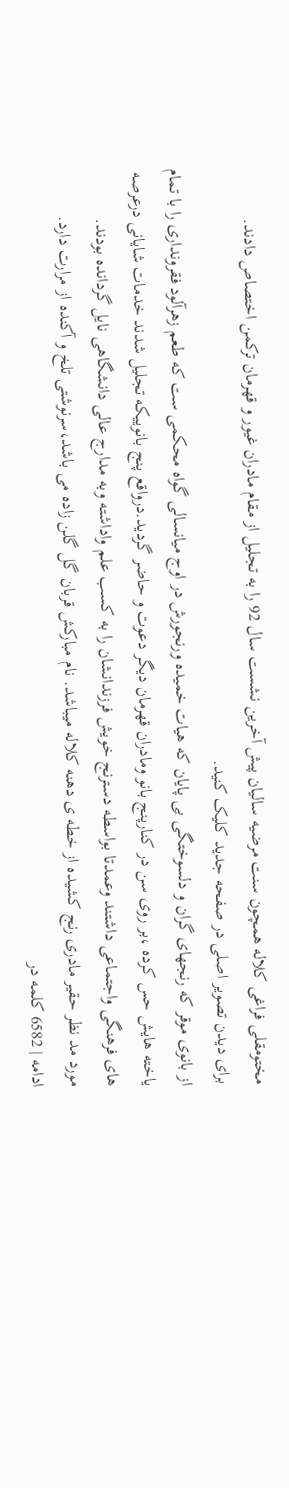مختومقلی فراغی کلاله همچون سنت مرضیه سالیان پیش آخرین نشست سال 92 را به تجلیل از مقام مادران غیور و قهرمان ترکمن اختصاص دادند.
برای دیدن تصویر اصلی در صفحه جدید کلیک کنید.
از بانوی موقر که رنجهای گران و دلسوختگی بی پایان که هیات خمیده ورنجورش در اوج میانسالی گواه محکمی ست که طعم زهرآلود فقرونداری را با تمام یاخته هایش حس کرده ،بر روی سن در کنارپنج بانو ومادران قهرمان دیگر دعوت و حاضر گردید.درواقع پنج بانوییکه تجلیل شدند خدمات شایانی درعرصه های فرهنگی واجتماعی داشتند وعمدتا بواسطه دسترنج خویش فرزندانشان را به کسب علم واداشته وبه مدارج عالی دانشگاهی نایل گردانده بودند.
مورد مد نظر حقیر مادری رنج کشیده از خطه ی دهنه کلاله میباشد. نام مبارکش قربان گل گلن زاده می باشد،سرنوشتی تلخ و آکنده از مرارت دارد.
ادامه | 6582 کلمه در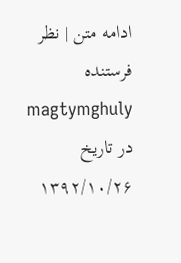ادامه متن | نظر
فرستنده magtymghuly در تاريخ ۱۳۹۲/۱۰/۲۶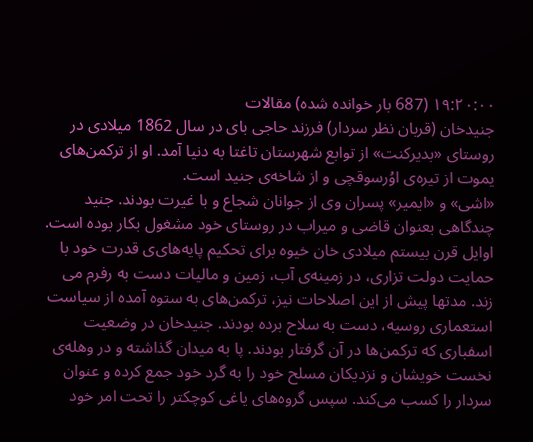۱۹:۲۰:۰۰ (687 بار خوانده شده) مقالات
جنیدخان (قربان نظر سردار) فرزند حاجی بای در سال 1862 میلادی در روستای «بدیرکنت» از توابع شهرستان تاغتا به دنیا آمد. او از ترکمن‌های یموت از تیره‌ی اوُرسوقچی و از شاخه‌ی جنید است.
«اشی» و «ایمیر» پسران وی از جوانان شجاع و با غیرت بودند. جنید چندگاهی بعنوان قاضی و میراب در روستای خود مشغول بکار بوده است.
اوایل قرن بیستم میلادی خان خیوه برای تحکیم پایه‌های‌ی قدرت خود با حمایت دولت تزاری، در زمینه‌ی آب، زمین و مالیات دست به رفرم می زند. مدتها پیش از این اصلاحات نیز، ترکمن‌های به ستوه آمده از سیاست استعماری روسیه، دست به سلاح برده بودند. جنیدخان در وضعیت اسفباری که ترکمن‌ها در آن گرفتار بودند. پا به میدان گذاشته و در وهله‌ی نخست خویشان و نزدیکان مسلح خود را به گرد خود جمع کرده و عنوان سردار را کسب می‌کند. سپس گروه‌های یاغی کوچکتر را تحت امر خود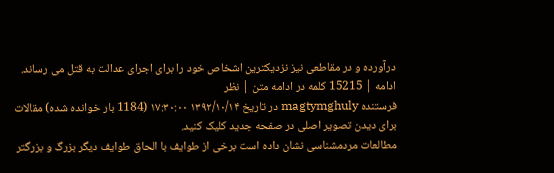درآورده و در مقاطعی نیز نزدیکترین اشخاص خود را برای اجرای عدالت به قتل می رساند.
ادامه | 15215 کلمه در ادامه متن | نظر
فرستنده magtymghuly در تاريخ ۱۳۹۲/۱۰/۱۴ ۱۷:۳۰:۰۰ (1184 بار خوانده شده) مقالات
برای دیدن تصویر اصلی در صفحه جدید کلیک کنید.
مطالعات مردمشناسی نشان داده است برخی از طوایف با الحاق طوایف دیگر بزرگ و بزرگتر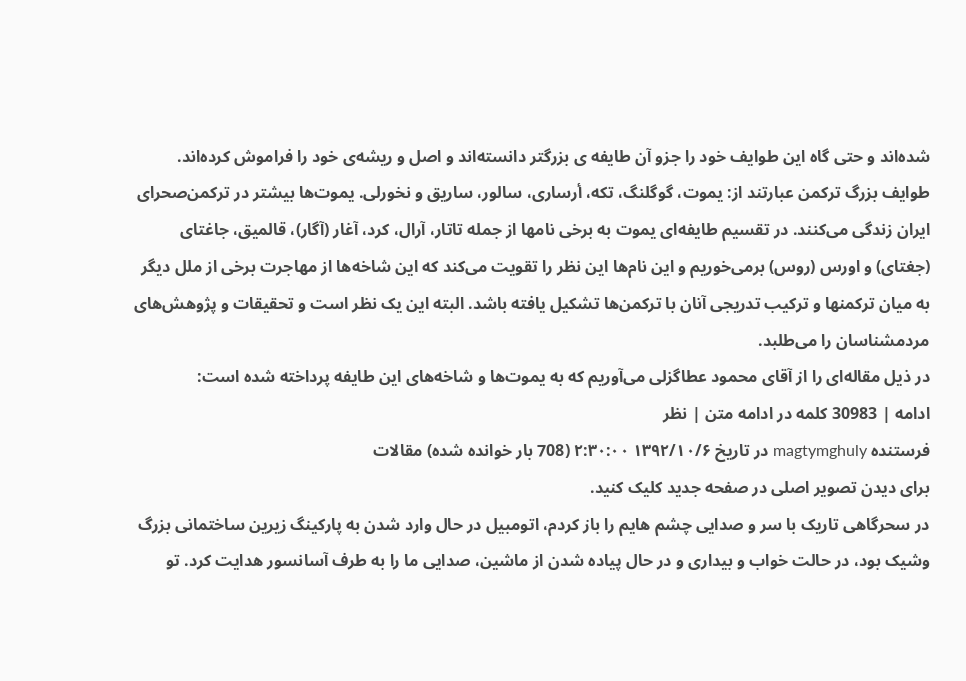شده‌اند و حتی گاه این طوایف خود را جزو آن طایفه ی بزرگتر دانسته‌اند و اصل و ریشه‌ی خود را فراموش کرده‌اند.
طوایف بزرگ ترکمن عبارتند از: یموت، گوگلنگ، تکه، أرساری، سالور، ساریق و نخورلی. یموت‌ها بیشتر در ترکمن‌صحرای ایران زندگی می‌کنند. در تقسیم طایفه‌ای یموت به برخی نامها از جمله تاتار، آرال، کرد، آغار (آگار)، قالمیق، جاغتای (جغتای) و اورس (روس) برمی‌خوریم و این نام‌ها این نظر را تقویت می‌کند که این شاخه‌ها از مهاجرت برخی از ملل دیگر به میان ترکمنها و ترکیب تدریجی آنان با ترکمن‌ها تشکیل یافته باشد. البته این یک نظر است و تحقیقات و پژوهش‌های مردمشناسان را می‌طلبد.
در ذیل مقاله‌ای را از آقای محمود عطاگزلی می‌آوریم که به یموت‌ها و شاخه‌های این طایفه پرداخته شده است:
ادامه | 30983 کلمه در ادامه متن | نظر
فرستنده magtymghuly در تاريخ ۱۳۹۲/۱۰/۶ ۲:۳۰:۰۰ (708 بار خوانده شده) مقالات
برای دیدن تصویر اصلی در صفحه جدید کلیک کنید.
در سحرگاهی تاریک با سر و صدایی چشم هایم را باز کردم، اتومبیل در حال وارد شدن به پارکینگ زیرین ساختمانی بزرگ وشیک بود، در حالت خواب و بیداری و در حال پیاده شدن از ماشین، صدایی ما را به طرف آسانسور هدایت کرد. تو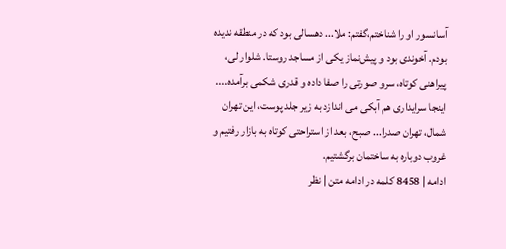آسانسور او را شناختم،‌گفتم: ملا... دهسالی بود که در منطقه ندیده بودم. آخوندی بود و پیش‌نماز یکی از مساجد روستا. شلوار لی، پیراهنی کوتاه، سرو صورتی را صفا داده و قدری شکمی برآمده.... اینجا سرایداری هم آبکی می اندازد به زیر جلد پوست، این تهران شمال، تهران صدرا... صبح، بعد از استراحتی کوتاه به بازار رفتیم و غروب دوباره به ساختمان برگشتیم.
ادامه | 8458 کلمه در ادامه متن | نظر